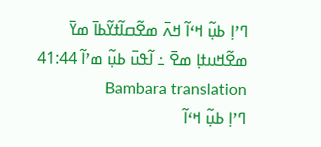ߣߴߊ߲ ߕߎ߲߬ ߞߵߊ߬ ߞߍ߫ ߘߐ߬ߛߊ߬ߙߌ߬ߕߊ߫ ߘߌ߫ ߘߐ߬ߞߎߙߊ߲ ߘߐ߫ ߸ ߊ߬ߟߎ߫ ߕߎ߲߬ ߘߴߊ߬ 41:44 Bambara translation
ߣߴߊ߲ ߕߎ߲߬ ߞߵߊ߬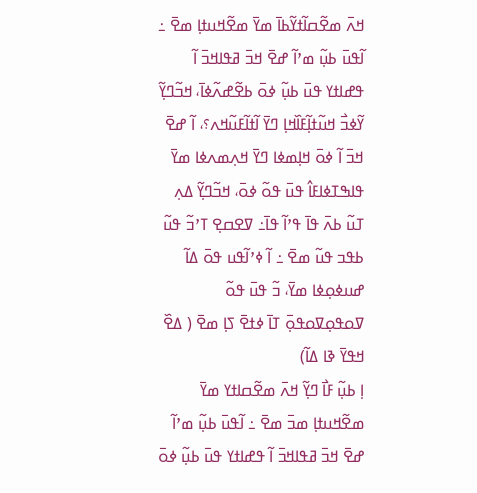ߞߍ߫ ߘߐ߬ߛߊ߬ߙߌ߬ߕߊ߫ ߘߌ߫ ߘߐ߬ߞߎߙߊ߲ ߘߐ߫ ߸ ߊ߬ߟߎ߫ ߕߎ߲߬ ߘߴߊ߬ ߝߐ߫ ߞߏ߫ ߥߟߊߞߏ߫ ߊ߬ ߟߝߊߙߌ ߟߎ߫ ߕߎ߲߬ ߦߋ߫ ߕߐ߬ߝߍ߬ߦߊ߫، ߞߏ߬ߣߌ߲߬ ߌ߬ߦߏ߯ ߞߎ߬ߙߊ߲߬ߓߊ߰ߞߊ߲ ߣߌ߫ ߊ߬ߙߊ߬ߓߎ߬ߞߍ؟، ߊ߬ ߝߐ߫ ߞߏ߫ ߊ߬ ߦߋ߫ ߞߊ߲ߘߦߊ ߣߌ߫ ߞߍ߲ߘߍߦߊ ߘߌ߫ ߟߊߒߠߦߊߓߊ߮ ߟߎ߫ ߟߋ߬ ߦߋ߫، ߞߏ߬ߣߌ߲߬ ߡߍ߲ ߠߎ߬ ߕߍ߫ ߟߊ߫ ߟߴߊ߬ ߟߊ߫߸ ߜߐߛߐ߲ ߠߴߏ߬ ߟߎ߬ ߕߟߏ ߟߎ߬ ߘߐ߫ ߸ ߊ߬ ߦߴߊ߬ߟߎ ߟߋ߫ ߡߊ߬ ߝߎߦߋ߲ߦߊ ߘߌ߫، ߏ߬ ߟߎ߫ ߟߋ߬ ߜߋߟߋ߲ߜߋߟߋ߲߫ ߠߊ߫ ߦߙߐ߫ ߖߊ߲ ߘߐ߫ ( ߡߐ߰ ߞߟߌ߫ ߢߊ ߡߊ߬)
ߊ߲ ߕߎ߲߬ ߓߊ߯ ߣߌ߲߬ ߞߍ߫ ߘߐ߬ߛߊߙߌ ߘߌ߫ ߘߐ߬ߞߎߙߊ߲ ߘߏ߫ ߘߐ߫ ߸ ߊ߬ߟߎ߫ ߕߎ߲߬ ߘߴߊ߬ ߝߐ߫ ߞߏ߫ ߥߟߊߞߏ߫ ߊ߬ ߟߝߊߙߌ ߟߎ߫ ߕߎ߲߬ ߦߋ߫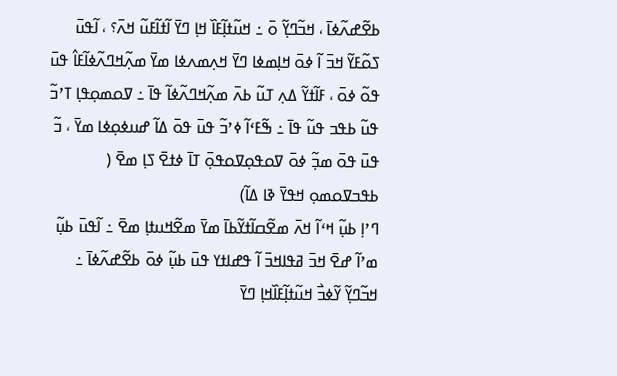ߕߐ߬ߝߍ߬ߦߊ߫ ، ߞߏ߬ߣߌ߲߬ ߋ߫ ߸ ߞߎ߬ߙߊ߲߬ߓߊ߰ ߞߊ߲ ߣߌ߫ ߊ߬ߙߊ߬ߓߎ߬ ߞߍ߫؟ ، ߊ߬ߟߎ߫ ߖߋ߬ߓߌ߬ ߞߏ߫ ߊ߬ ߦߋ߫ ߞߊ߲ߘߦߊ ߣߌ߫ ߞߍ߲ߘߍߦߊ ߘߌ߫ ߘߍ߲߬ߞߣߍ߬ߦߊ߬ߓߊ߮ ߟߎ߫ ߟߋ߬ ߦߋ߫ ، ߓߊ߬ߙߌ߬ ߡߍ߲ ߠߎ߬ ߕߍ߫ ߘߍ߲߬ߞߣߍ߬ߦߊ߬ ߟߊ߫ ߸ ߜߋߘߋ߲ߟߊ߲ ߠߴߏ߬ ߟߎ߬ ߕߟߏ ߟߎ߬ ߟߊ߫ ߸ ߒ߬ߓߵߊ߬ ߦߴߏ߬ ߟߎ߫ ߟߋ߫ ߡߊ߬ ߝߎߦߋ߲ߦߊ ߘߌ߫ ، ߏ߬ ߟߎ߫ ߟߋ߫ ߘߏ߲߬ ߦߋ߫ ߜߋߟߋ߲ߜߋߟߋ߲߫ ߠߊ߫ ߦߙߐ߫ ߖߊ߲ ߘߐ߫ ( ߕߟߏߜߋߘߋ߲ ߞߟߌ߫ ߢߊ ߡߊ߬)
ߣߴߊ߲ ߕߎ߲߬ ߞߵߊ߬ ߞߍ߫ ߘߐ߬ߛߊ߬ߙߌ߬ߕߊ߫ ߘߌ߫ ߘߐ߬ߞߎߙߊ߲ ߘߐ߫ ߸ ߊ߬ߟߎ߫ ߕߎ߲߬ ߘߴߊ߬ ߝߐ߫ ߞߏ߫ ߥߟߊߞߏ߫ ߊ߬ ߟߝߊߙߌ ߟߎ߫ ߕߎ߲߬ ߦߋ߫ ߕߐ߬ߝߍ߬ߦߊ߫ ߸ ߞߏ߬ߣߌ߲߬ ߌ߬ߦߏ߯ ߞߎ߬ߙߊ߲߬ߓߊ߰ߞߊ߲ ߣߌ߫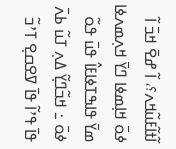ߊ߬ߙߊ߬ߓߎ߬ߞߍ؟، ߊ߬ ߝߐ߫ ߞߏ߫ ߊ߬ ߦߋ߫ ߞߊ߲ߘߦߊ ߣߌ߫ ߞߍ߲ߘߍߦߊ ߘߌ߫ ߟߊߒߠߦߊߓߊ߮ ߟߎ߫ ߟߋ߬ ߦߋ߫ ߸ ߞߏ߬ߣߌ߲߬ ߡߍ߲ ߠߎ߬ ߕߍ߫ ߟߊ߫ ߟߴߊ߬ ߟߊ߫ ߜߐߛߐ߲ ߠߴߏ߬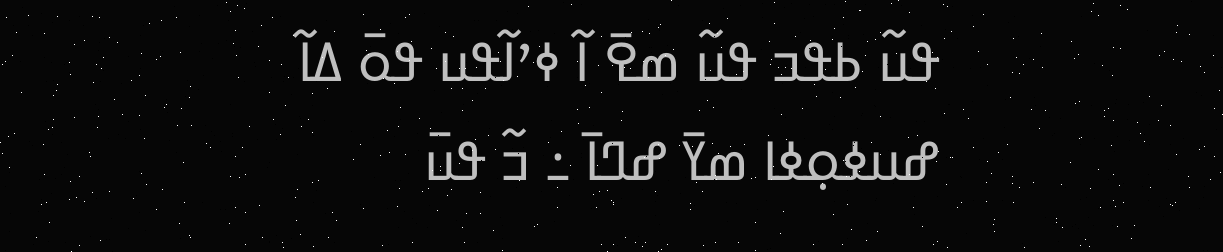ߟߎ߬ ߕߟߏ ߟߎ߬ ߘߐ߫ ߊ߬ ߦߴߊ߬ߟߎ ߟߋ߫ ߡߊ߬ ߝߎߦߋ߲ߦߊ ߘߌ߫ ߝߣߊ߫ ߸ ߏ߬ ߟߎ߫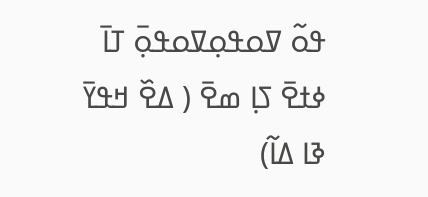ߟߋ߬ ߜߋߟߋ߲ߜߋߟߋ߲߫ ߠߊ߫ ߦߙߐ߫ ߖߊ߲ ߘߐ߫ ( ߡߐ߰ ߞߟߌ߫ ߢߊ ߡߊ߬)